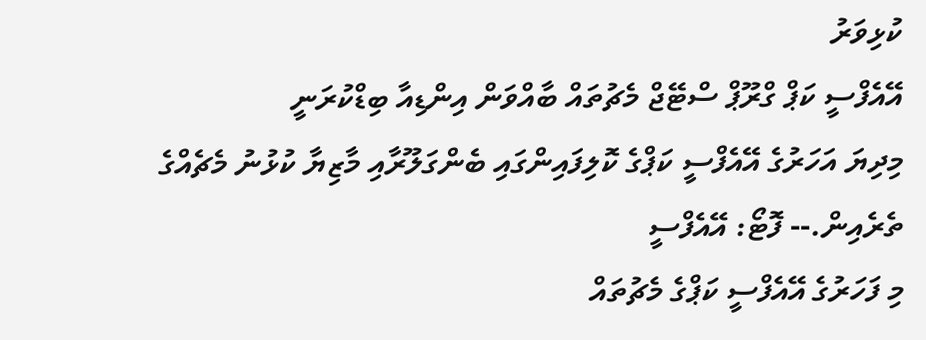ކުޅިވަރު
އޭއެފްސީ ކަޕް ގްރޫޕް ސްޓޭޖް މެޗުތައް ބާއްވަން އިންޑިއާ ބިޑްކުރަނީ
މިދިޔަ އަހަރުގެ އޭއެފްސީ ކަޕްގެ ކޮލިފައިންގައި ބެންގަލޫރާއި މާޒިޔާ ކުޅުނު މެޗެއްގެ ތެރެއިން.-- ފޮޓޯ: އޭއެފްސީ
މި ފަހަރުގެ އޭއެފްސީ ކަޕްގެ މެޗުތައް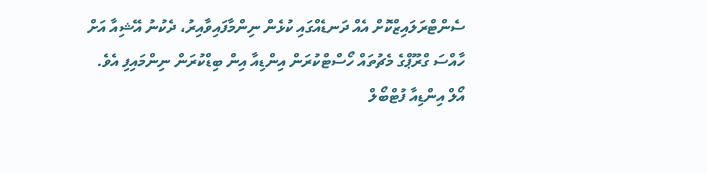ސެންޓްރަލައިޒްކޮށް އެއް ދަނޑެއްގައި ކުޅެން ނިންމާފައިވާއިރު، ދެކުނު އޭޝިއާ އަށް ހާއްސަ ގްރޫޕްގެ މެޗުތައް ހޯސްޓްކުރަން އިންޑިއާ އިން ބިޑްކުރަން ނިންމައިފި އެވެ.
އޯލް އިންޑިއާ ފުޓްބޯލް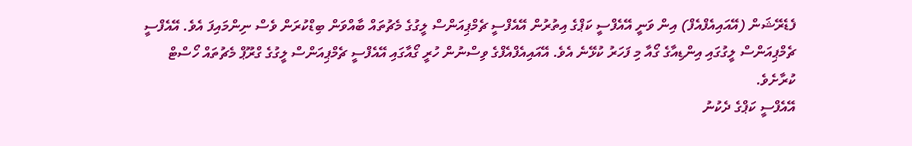ފެޑެރޭޝަން (އޭއައިއެފްއެފް) އިން ވަނީ އޭއެފްސީ ކަޕްގެ އިތުރުން އޭއެފްސީ ޗެމްޕިއަންސް ލީގުގެ މެޗުތައް ބާއްވަން ބިޑްކުރަން ވެސް ނިންމައިފަ އެވެ. އޭއެފްސީ ޗެމްޕިއަންސް ލީގުގައި އިންޑިއާގެ ގޯއާ މި ފަހަރު ކުޅޭނެ އެވެ. އޭއައިއެފްއެފްގެ ވިސްނުން ހުރީ ގޯއާގައި އޭއެފްސީ ޗެމްޕިއަންސް ލީގުގެ ގްރޫޕް މެޗުތައް ހޯސްޓް ކުރާށެވެ.
އޭއެފްސީ ކަޕްގެ ދެކުނު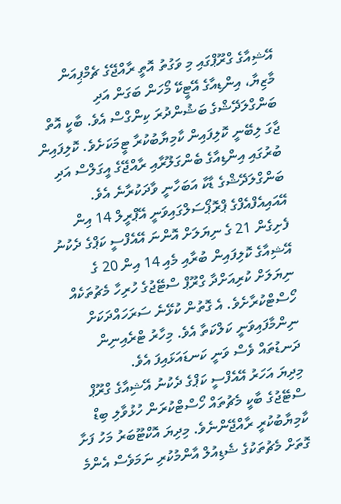އޭޝިއާގެ ގްރޫޕްގައި މި ވަގުތު އޮތީ ރާއްޖޭގެ ޗެމްޕިއަން މާޒިޔާ، އިންޑިއާގެ އޭޓީކޭ މޯހަން ބަގަން އަދި ބަންގްލަދޭޝްގެ ބަޝުންދުރަ ކިންގްސް އެވެ. ބާކީ އޮތް ޖާގަ ލިބޭނީ ކޮލިފައިން ކާމިޔާބުކުރާ ޓީމަކަށެވެ. ކޮލިފައިން ބުރުގައި އިންޑިއާގެ ބެންގަލޫރާއި ރާއްޖޭގެ އީގަލްސް އަދި ބަންގްލަދޭޝްގެ ޑާކާ އަބަހާނީ ވާދަކުރާނެ އެވެ.
އޭއައިއެފްއެފްގެ ޕްރޮޕޯސަލްގައިވަނީ އޭޕްރީލް 14 އިން ފެށިގެން 21 ގެ ނިޔަލަށް އޮންނަ އޭއެފްސީ ކަޕްގެ ދެކުނު އޭޝިއާގެ ކޮލިފައިން ބުރާއި މެއި 14 އިން 20 ގެ ނިޔަލަށް ކުރިއަށްދާ ގްރޫޕް ސްޓޭޖުގެ ހުރިހާ މެޗުތަކެއް ހޯސްޓްކުރާށެވެ. އެ ގޮތުން ކުޅޭނެ ސަރަހައްދަކަށް ނިންމާފައިވަނީ ކަލްކަތާ އެވެ. މިހާރު ޓްރެއިނިން ދަނޑުތައް ވެސް ވަނީ ކަނޑައަޅައިފަ އެވެ.
މިދިޔަ އަހަރު އޭއެފްސީ ކަޕްގެ ދެކުނު އޭޝިއާގެ ގްރޫޕް ސްޓޭޖުގެ ބާކީ މެޗުތައް ހޯސްޓްކުރަން ހުޅުވާލި ބިޑް ކާމިޔާބުކުރީ ރާއްޖޭންނެވެ. މިދިޔަ އޮކްޓޫބަރު މަހު ފަށާ ގޮތަށް މެޗުތަކުގެ ޝެޑިއުލް އާންމުކުރި ނަމަވެސް އެންމެ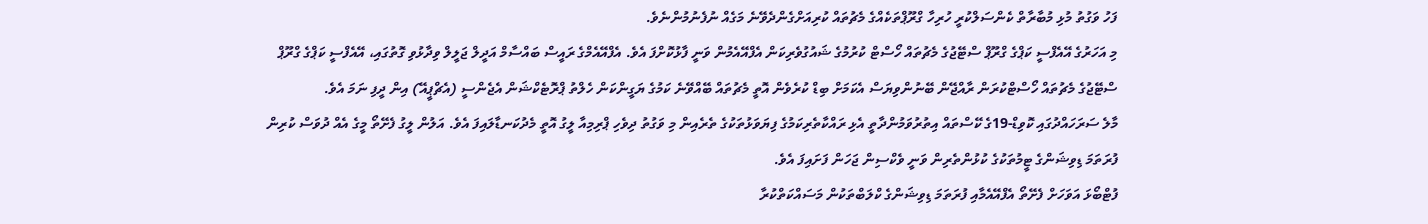ފަހު ވަގުތު މުޅި މުބާރާތް ކެންސަލްކުރީ ހުރިހާ ގްރޫޕްތަކެއްގެ މެޗުތައް ކުރިއަށްގެންދެވޭނެ މަގެއް ނުފެނުމުންނެވެ.
މި އަހަރުގެ އޭއެފްސީ ކަޕްގެ ގްރޫޕް ސްޓޭޖުގެ މެޗުތައް ހޯސްޓް ކުރުމުގެ ޝައުގުވެރިކަން އެފްއޭއެމުން ވަނީ ފާޅުކޮށްފަ އެވެ. އެފްއޭއެމްގެ ރައީސް ބައްސާމް އަދީލް ޖަލީލް ވިދާޅުވި ގޮތުގައި، އޭއެފްސީ ކަޕްގެ ގްރޫޕް ސްޓޭޖުގެ މެޗުތައް ހޯސްޓްކުރަން ރާއްޖޭން ބޭނުންވިޔަސް އެކަމަށް ބިޑް ކުރެވެން އޮތީ މެޗުތައް ބޭއްވޭނެ ކަމުގެ ޔަގީންކަން ހެލްތު ޕްރޮޓެކްޝަން އެޖެންސީ (އެޗްޕީއޭ) އިން ދީފި ނަމަ އެވެ.
މާލެ ސަރަހައްދުގައި ކޮވިޑް-19ގެ ކޭސްތައް އިތުރުވަމުންދާތީ އެޅި ރައްކާތެރިކަމުގެ ފިޔަވަޅުތަކުގެ ތެރެއިން މި ވަގުތު ދިވެހި ޕްރިމިއާ ލީގު އޮތީ މެދުކަނޑާލައިފަ އެވެ. އަލުން ލީގު ފެށޭތޯ މީގެ އެއް ދުވަސް ކުރިން ފުރަތަމަ ޑިވިޝަންގެ ޓީމުތަކުގެ ކުޅުންތެރިން ވަނީ ވެކްސިން ޖަހަން ފަށައިފަ އެވެ.
ފުޓްބޯޅަ އަވަހަށް ފެށޭތޯ އެފްއޭއެމާއި ފުރަތަމަ ޑިވިޝަންގެ ކްލަބްތަކުން މަސައްކަތްކުރާ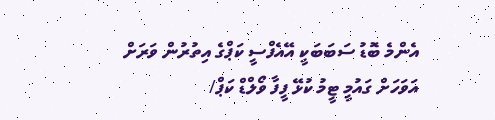އެންމެ ބޮޑު ސަބަބަކީ އޭއެފްސީ ކަޕްގެ އިތުރުން ވަރަށް އަވަހަށް ގައުމީ ޓީމު ކުޅޭ ފީފާ ވޯލްޑް ކަޕް/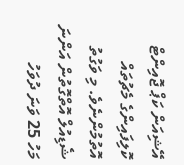އޭޝިއަން ކަޕް ޖޮއިންޓް ކޮލިފައިންގެ މެޗުތައް އޮތުމުންނެވެ. މި ވަގުތު ޝެޑިއުލް އޮތްގޮތުން އަންނަ މަހު 25 ވަނަ ދުވަހު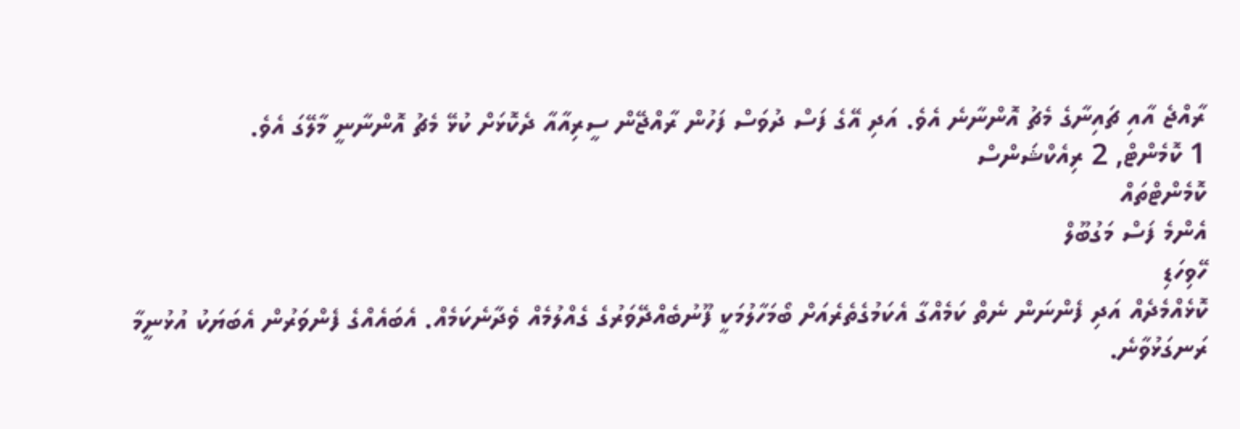ރާއްޖެ އާއި ޗައިނާގެ މެޗު އޮންނާނެ އެވެ. އަދި އޭގެ ފަސް ދުވަސް ފަހުން ރާއްޖޭން ސީރިއާއާ ދެކޮޅަށް ކުޅޭ މެޗު އޮންނާނީ މާލޭގަ އެވެ.
1 ކޮމެންޓް, 2 ރިއެކްޝަންސް
ކޮމެންޓްތައް
އެންމެ ފަސް މަގުބޫލް
ހޭވިހަޑި
ކޮޅެއްމެދެއް އަދި ފެންނަން ނެތް ކަމެއްގާ އެކަމުގެތެރެއަށް ބޯމަހާލުމަކީ ފޫނުބެއްދޭވަރުގެ ގެއްލުމެއް ވެދާނެކަމެއް. އެބައެއްގެ ފެންވަރުން އެބަޔަކު އުޅުނީމާ ރަނގަޅުވާނެ.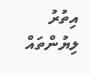އިތުރު ލިޔުންތައް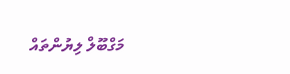މަގްބޫލް ލިޔުންތައް